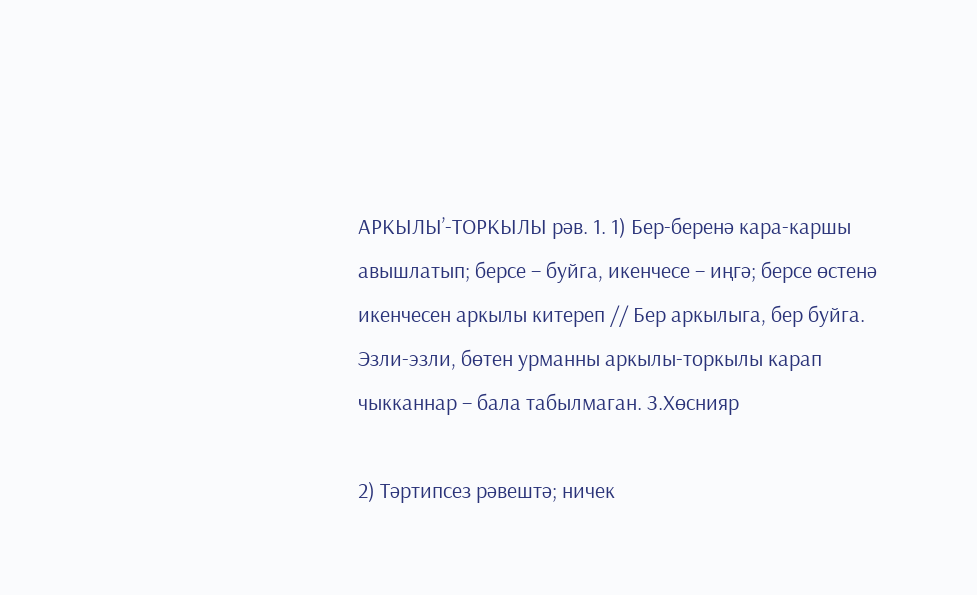АРКЫЛЫ’-ТОРКЫЛЫ рәв. 1. 1) Бер-беренә кара-каршы авышлатып; берсе – буйга, икенчесе – иңгә; берсе өстенә икенчесен аркылы китереп // Бер аркылыга, бер буйга. Эзли-эзли, бөтен урманны аркылы-торкылы карап чыкканнар – бала табылмаган. З.Хөснияр

2) Тәртипсез рәвештә; ничек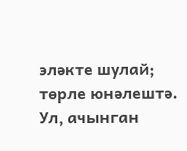эләкте шулай; төрле юнәлештә. Ул, ачынган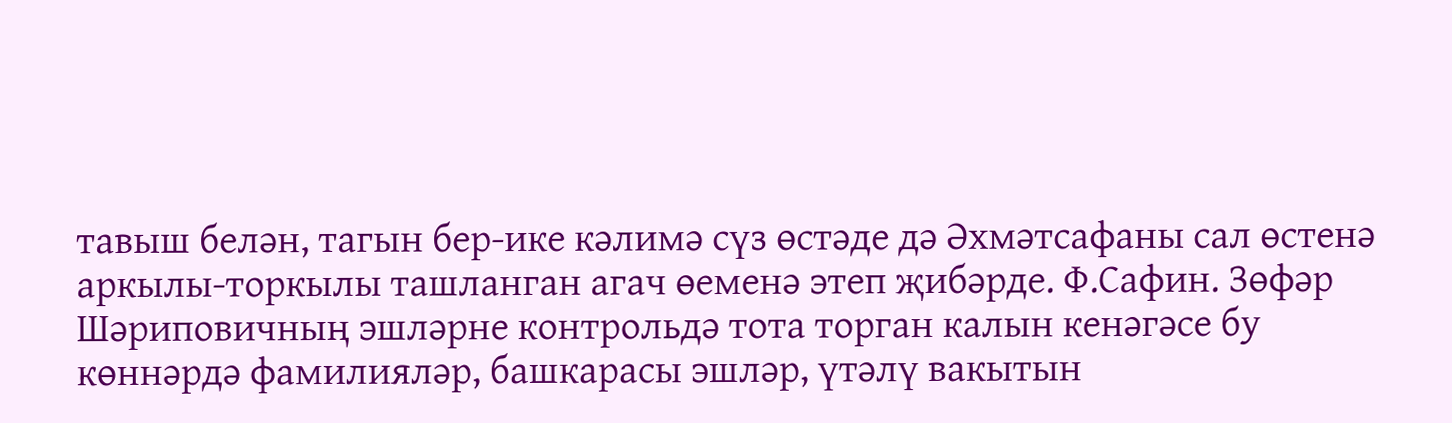тавыш белән, тагын бер-ике кәлимә сүз өстәде дә Әхмәтсафаны сал өстенә аркылы-торкылы ташланган агач өеменә этеп җибәрде. Ф.Сафин. Зөфәр Шәриповичның эшләрне контрольдә тота торган калын кенәгәсе бу көннәрдә фамилияләр, башкарасы эшләр, үтәлү вакытын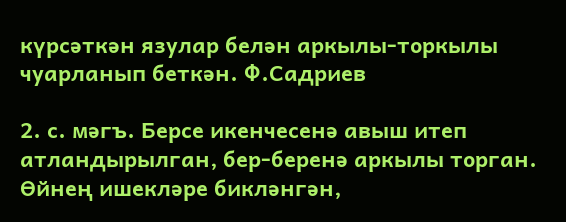күрсәткән язулар белән аркылы-торкылы чуарланып беткән. Ф.Садриев

2. с. мәгъ. Берсе икенчесенә авыш итеп атландырылган, бер-беренә аркылы торган. Өйнең ишекләре бикләнгән,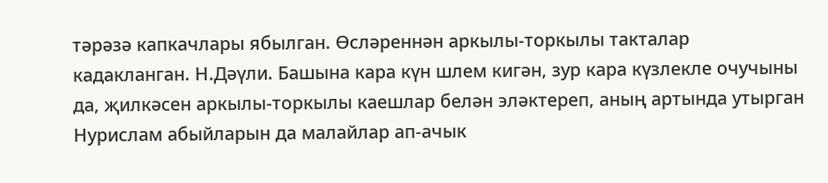тәрәзә капкачлары ябылган. Өсләреннән аркылы-торкылы такталар кадакланган. Н.Дәүли. Башына кара күн шлем кигән, зур кара күзлекле очучыны да, җилкәсен аркылы-торкылы каешлар белән эләктереп, аның артында утырган Нурислам абыйларын да малайлар ап-ачык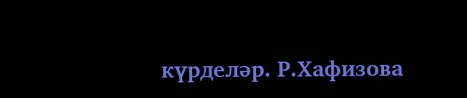күрделәр. Р.Хафизова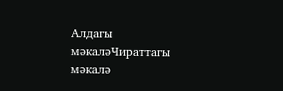Алдагы мәкаләЧираттагы мәкалә